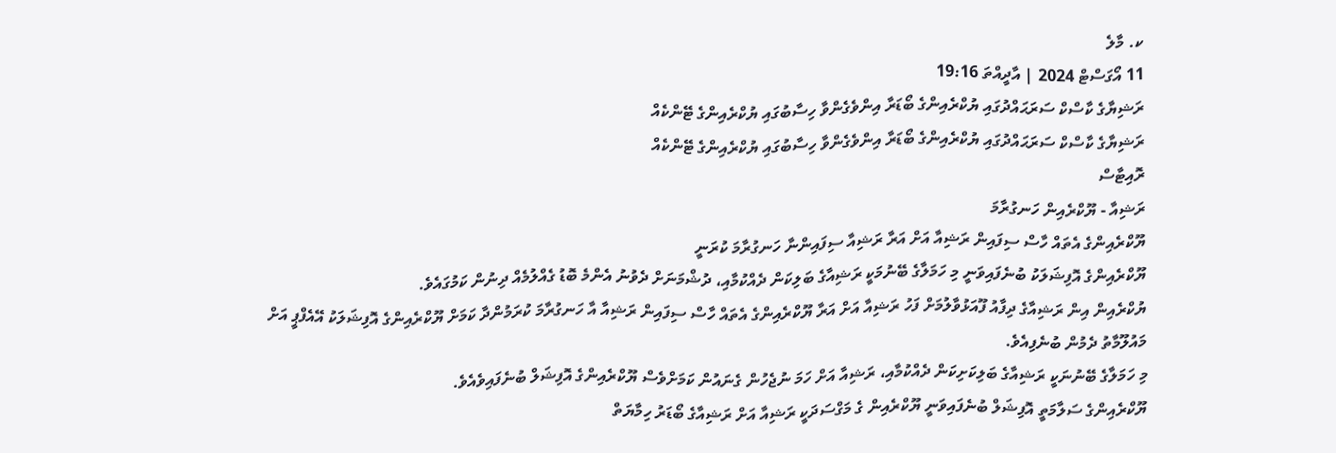ކ. މާލެ
11 އޯގަސްޓް 2024 | އާދީއްތަ 19:16
ރަޝިޔާގެ ކާސްކް ސަރަޙައްދުގައި ޔުކްރެއިންގެ ބޯޑަރާ އިންވެގެންވާ ހިސާބުގައި ޔުކްރެއިންގެ ޓޭންކެއް
ރަޝިޔާގެ ކާސްކް ސަރަޙައްދުގައި ޔުކްރެއިންގެ ބޯޑަރާ އިންވެގެންވާ ހިސާބުގައި ޔުކްރެއިންގެ ޓޭންކެއް
ރޮއިޓާސް
ރަޝިއާ - ޔޫކްރެއިން ހަނގުރާމަ
ޔޫކްރެއިންގެ އެތައް ހާސް ސިފައިން ރަޝިއާ އަށް އަރާ ރަޝިއާ ސިފައިންނާ ހަނގުރާމަ ކުރަނީ
ޔޫކްރެއިންގެ އޮފިޝަލަކު ބުނެފައިވަނީ މި ހަމަލާގެ ބޭނުމަކީ ރަޝިއާގެ ބަލިކަން ދެއްކުމާއި، ދުޝްމަނަށް ދެވުނު އެންމެ ބޮޑު ގެއްލުމެއް ދިނުން ކަމުގައެވެ.
ޔުކްރެއިން އިން ރަޝިއާގެ ދިފާއު ފޫއަޅުވާލުމަށް ފަހު ރަޝިއާ އަށް އަރާ ޔޫކްރެއިންގެ އެތައް ހާސް ސިފައިން ރަޝިއާ އާ ހަނގުރާމަ ކުރަމުންދާ ކަމަށް ޔޫކްރެއިންގެ އޮފިޝަލަކު އޭއެފްޕީ އަށް މައުލޫމާތު ދެމުން ބުނެފިއެވެ.
މި ހަމަލާގެ ބޭނުނަކީ ރަޝިއާގެ ބަލިކަށިކަން ދެއްކުމާއި، ރަޝިއާ އަށް ހަމަ ނުޖެހުން ގެނައުން ކަމަށްވެސް ޔޫކްރެއިންގެ އޮފިޝަލް ބުނެފައިވެއެވެ.
ޔޫކްރެއިންގެ ސަލާމަތީ އޮފިޝަލް ބުނެފައިވަނީ ޔޫކްރެއިން ގެ މަގްސަދަކީ ރަޝިއާ އަށް ރަޝިއާގެ ބޯޑަރު ހިމާޔަތް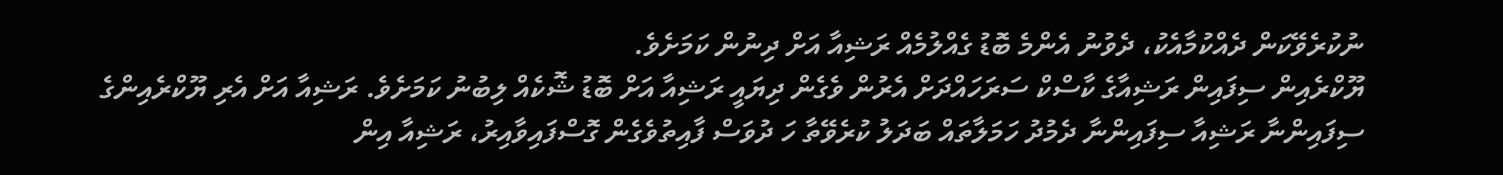ނުކުރެވޭކަން ދެއްކުމާއެކު، ދެވުނު އެންމެ ބޮޑު ގެއްލުމެއް ރަޝިއާ އަށް ދިނުން ކަމަށެވެ.
ޔޫކްރެއިން ސިފައިން ރަޝިއާގެ ކާސްކް ސަރަހައްދަށް އެރުން ވެގެން ދިޔައީ ރަޝިއާ އަށް ބޮޑު ޝޮކެއް ލިބުނު ކަމަށެވެ. ރަޝިއާ އަށް އެރި ޔޫކްރެއިންގެ ސިފައިންނާ ރަޝިއާ ސިފައިންނާ ދެމުދު ހަމަލާތައް ބަދަލު ކުރެވޭތާ ހަ ދުވަސް ފާއިތުވެގެން ގޮސްފައިވާއިރު، ރަޝިއާ އިން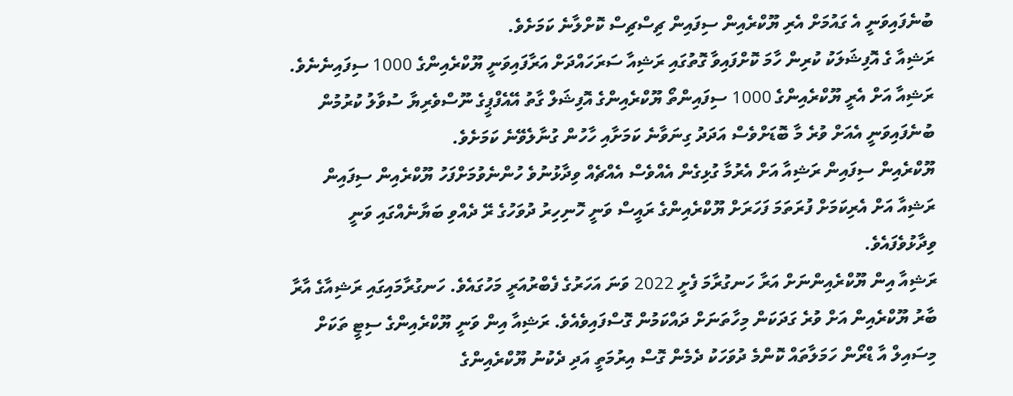ބުނެފައިވަނީ އެ ގައުމަށް އެރި ޔޫކްރެއިން ސިފައިން ޗިސްޗިސް ކޮށްލާނެ ކަމަށެވެ.
ރަޝިއާ ގެ އޮފިޝަލަކު ކުރިން ހާމަ ކޮށްފައިވާ ގޮތުގައި ރަޝިއާ ސަރަހައްދަށް އަރާފައިވަނީ ޔޫކްރެއިންގެ 1000 ސިފައިނެނެވެ.
ރަޝިއާ އަށް އެރީ ޔޫކްރެއިންގެ 1000 ސިފައިންތޯ ޔޫކްރެއިންގެ އޮފިޝަލް ގާތު އޭއެފްޕީގެ ނޫސްވެރިޔާ ސުވާލު ކުރުމުން ބުނެފައިވަނީ އެއަށް ވުރެ މާ ބޮޑަށްވެސް އަދަދު ގިނަވާނެ ކަމަށާއި ހާހުން ގުނާލެވޭނެ ކަމަށެވެ.
ޔޫކްރެއިން ސިފައިން ރަޝިއާ އަށް އެރުމާ ގުޅިގެން އެއްވެސް އެއްޗެއް ވިދާޅުނުވެ ހުންނެވުމަށްފަހު ޔޫކްރެއިން ސިފައިން ރަޝިއާ އަށް އެރިކަމަށް ފުރަތަމަ ފަހަރަށް ޔޫކްރެއިންގެ ރައީސް ވަނީ ހޮނިހިރު ދުވަހުގެ ރޭ ދެއްވި ބަޔާނެއްގައި ވަނީ ވިދާޅުވެފައެވެ.
ރަޝިއާ އިން ޔޫކްރެއިންނަށް އަރާ ހަނގުރާމަ ފެށީ 2022 ވަނަ އަހަރުގެ ފެބްރުއަރީ މަހުގައެވެ. ހަނގުރާމައިގައި ރަޝިއާގެ އާރާ ބާރު ޔޫކްރެއިން އަށް ވުރެ ގަދަކަން މިހާތަނަށް ދައްކަމުން ގޮސްފައިވެއެވެ. ރަޝިއާ އިން ވަނީ ޔޫކްރެއިންގެ ސިޓީ ތަކަށް މިސައިލް އާ ޑްރޯން ހަމަލާތައް ކޮންމެ ދުވަހަކު ދެމެން ގޮސް އިރުމަތީ އަދި ދެކުނު ޔޫކްރެއިންގެ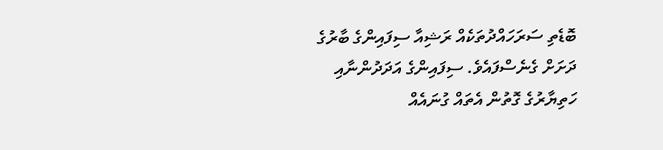ބޮޑެތި ސަރަހައްދުތަކެއް ރަޝިއާ ސިފައިންގެ ބާރުގެ ދަށަށް ގެނެސްފައެވެ. ސިފައިންގެ އަދަދުންނާއި ހަތިޔާރުގެ ގޮތުން އެތައް ގުނައެއް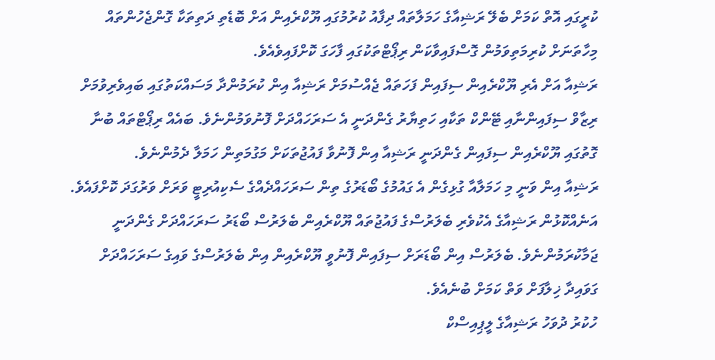ކުރީގައި އޮތް ކަމަށް ބެލޭ ރަޝިއާގެ ހަމަލާތައް ދިފާއު ކުރުމުގައި ޔޫކްރެއިން އަށް ބޮޑެތި ދަތިތަކާ ގޮންޖެހުންތައް މިހާތަނަށް ކުރިމަތިވަމުން ގޮސްފައިވާކަން ރިޕޯޓްތަކުގައި ފާހަގަ ކޮށްފައިވެއެވެ.
ރަޝިއާ އަށް އެރި ޔޫކްރެއިން ސިފައިން ފަހަތައް ޖެއްސުމަށް ރަޝިއާ އިން ކުރަމުންދާ މަސައްކަތުގައި ބައިވެރިވުމަށް ރިޒާވް ސިފައިންނާއި ޓޭންކް ތަކާއި ހަތިޔާރު ގެންދަނީ އެ ސަރަހައްދަށް ފޮނުވަމުންނެވެ. ބައެއް ރިޕޯޓްތައް ބުނާ ގޮތުގައި ޔޫކްރެއިން ސިފައިން ގެންދަނީ ރަޝިއާ އިން ފޮނުވާ ފައުޖުތަކަށް މަގުމަތިން ހަމަލާ ދެމުންނެވެ.
ރަޝިއާ އިން ވަނީ މި ހަމަލާއާ ގުޅިގެން އެ ގައުމުގެ ބޯޑަރުގެ ތިން ސަރަހައްދެއްގެ ސެކިއުރިޓީ ވަރަށް ވަރުގަދަ ކޮށްފައެވެ. އަނެއްކޮޅުން ރަޝިއާގެ އެކުވެރި ބެލަރުސްގެ ފައުޖުތައް ޔޫކްރެއިން ބެލަރުސް ބޯޑަރު ސަރަހައްދަށް ގެންދަނީ ޖަމާކުރަމުންނެވެ. ބެލަރުސް އިން ބޯޑަރަށް ސިފައިން ފޮނުވީ ޔޫކްރެއިން އިން ބެލަރުސްގެ ވައިގެ ސަރަހައްދަށް ގަވައިދާ ޚިލާފަށް ވަތް ކަމަށް ބުނެއެވެ.
ހުކުރު ދުވަހު ރަޝިއާގެ ލީޕިއިސްކް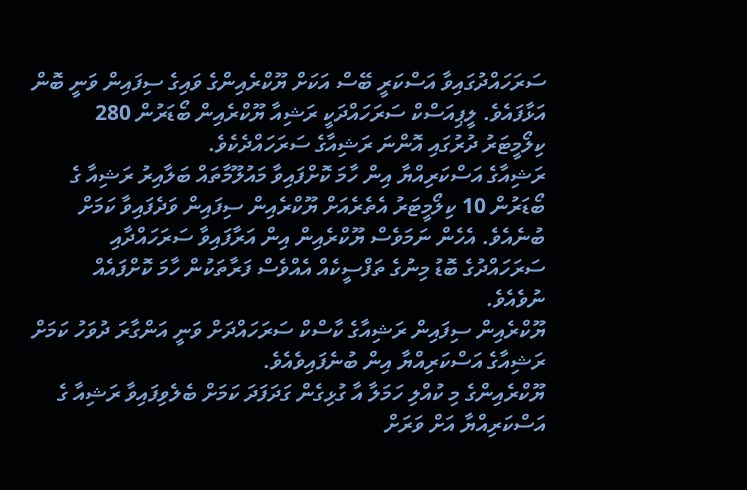ސަރަހައްދުގައިވާ އަސްކަރީ ބޭސް އަކަށް ޔޫކްރެއިންގެ ވައިގެ ސިފައިން ވަނީ ބޮން އަޅާފައެވެ. ލީޕިއަސްކް ސަރަހައްދަކީ ރަޝިއާ ޔޫކްރެއިން ބޯޑަރުން 280 ކިލޯމީޓަރު ދުރުގައި އޮންނަ ރަޝިއާގެ ސަރަހައްދެކެވެ.
ރަޝިއާގެ އަސްކަރިއްޔާ އިން ހާމަ ކޮށްފައިވާ މައުލޫމާތައް ބަލާއިރު ރަޝިއާ ގެ ބޯޑަރުން 10 ކިލޯމީޓަރު އެތެރެއަށް ޔޫކްރެއިން ސިފައިން ވަދެފައިވާ ކަމަށް ބުނެއެވެ. އެހެން ނަމަވެސް ޔޫކްރެއިން އިން އަރާފައިވާ ސަރަހައްދާއި ސަރަހައްދުގެ ބޮޑު މިނުގެ ތަފްސީކެއް އެއްވެސް ފަރާތަކުން ހާމަ ކޮށްފައެއް ނުވެއެވެ.
ޔޫކްރެއިން ސިފައިން ރަޝިއާގެ ކާސްކް ސަރަހައްދަށް ވަނީ އަންގާރަ ދުވަހު ކަމަށް ރަޝިއާގެ އަސްކަރިއްޔާ އިން ބުނެފައިވެއެވެ.
ޔޫކްރެއިންގެ މި ކުއްލި ހަމަލާ އާ ގުޅިގެން ގަދަފަދަ ކަމަށް ބެލެވިފައިވާ ރަޝިއާ ގެ އަސްކަރިއްޔާ އަށް ވަރަށް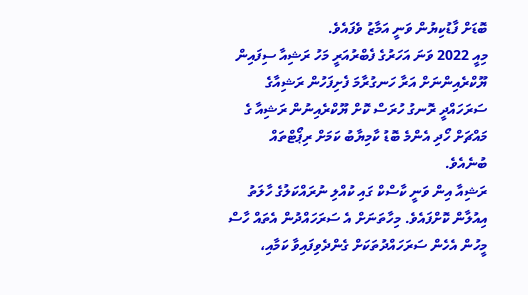ބޮޑަށް ފާޑުކިޔުން ވަނީ އަމާޒު ވެފައެވެ.
މިއީ 2022 ވަނަ އަހަރުގެ ފެބްރުއަރީ މަހު ރަޝިއާ ސިފައިން ޔޫކްރެއިންނަށް އަރާ ހަނގުރާމަ ފެށިފަހުން ރަޝިއާގެ ސަރަހައްދީ ރޮނގު ހުރަސް ކޮށް ޔޫކްރެއިނުން ރަޝިއާ ގެ މައްޗަށް ހޯދި އެންމެ ބޮޑު ކާމިޔާބު ކަމަށް ރިޕޯޓްތައް ބުނެއެވެ.
ރަޝިއާ އިން ވަނީ ކާސްކް ގައި ކުއްލި ނުރައްކަލުގެ ހާލަތު އިއުލާން ކޮށްފައެވެ. މިހާތަނަށް އެ ސަރަހައްދުން އެތައް ހާސް މީހުން އެހެން ސަރަހައްދުތަކަށް ގެންދެވިފައިވާ ކަމާއި،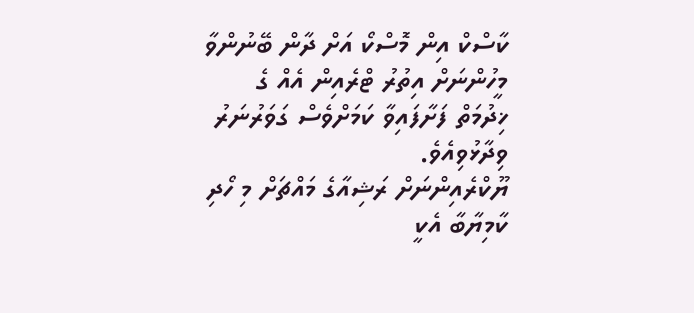ކާސްކް އިން މޮސްކޯ އަށް ދާން ބޭނުންވާ މީހުންނަށް އިތުރު ޓްރެއިން އެއް ގެ ޚިދުމަތް ފަށާފައިވާ ކަމަށްވެސް ގަވަރުނަރު ވިދާޅުވިއެވެ.
ޔޫކްރެއިންނަށް ރަޝިއާގެ މައްޗަށް މި ހޯދި ކާމިޔާބާ އެކީ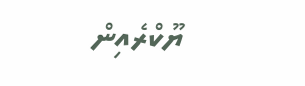ޔޫކްރެއިން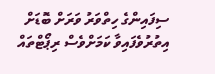ސިފައިންގެ ހިތްވަރު ވަރަށް ބޮޑަށް އިތުރުވެފައިވާ ކަމަށްވެސް ރިޕޯޓްތައް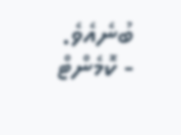ބުނެއެވެ.
- ކޮމެންޓް